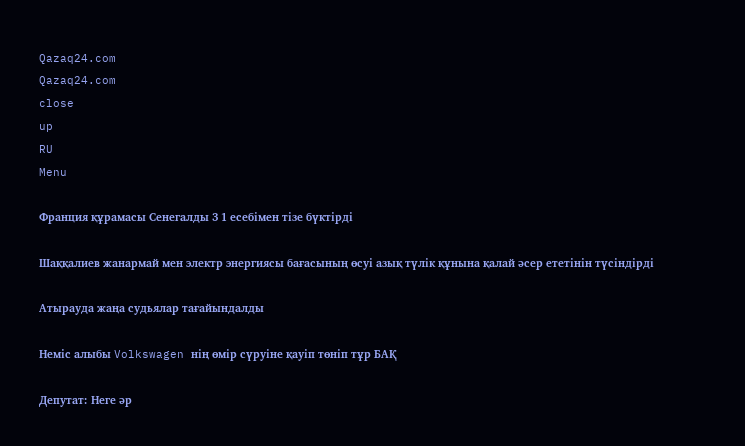Qazaq24.com
Qazaq24.com
close
up
RU
Menu

Франция құрамасы Сенегалды 3 1 есебімен тізе бүктірді

Шаққалиев жанармай мен электр энергиясы бағасының өсуі азық түлік құнына қалай әсер ететінін түсіндірді

Атырауда жаңа судьялар тағайындалды

Неміс алыбы Volkswagen нің өмір сүруіне қауіп төніп тұр БАҚ

Депутат: Неге әр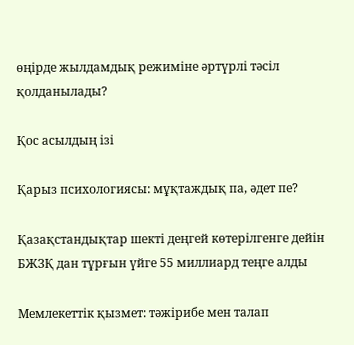өңірде жылдамдық режиміне әртүрлі тәсіл қолданылады?

Қос асылдың ізі

Қарыз психологиясы: мұқтаждық па, әдет пе?

Қазақстандықтар шекті деңгей көтерілгенге дейін БЖЗҚ дан тұрғын үйге 55 миллиард теңге алды

Мемлекеттік қызмет: тәжірибе мен талап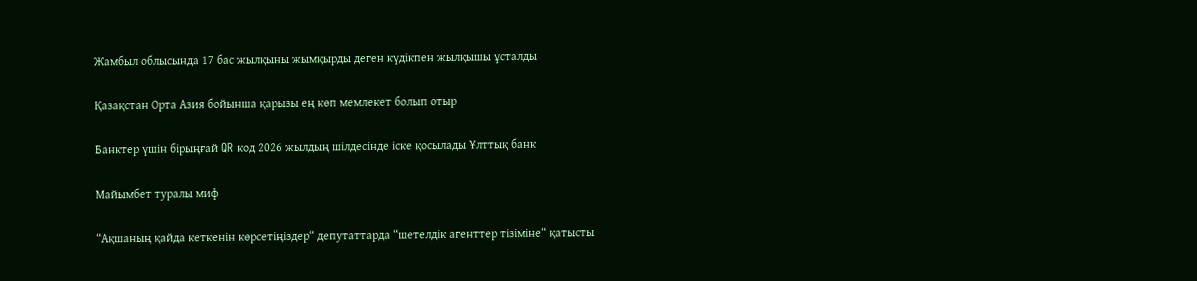Жамбыл облысында 17 бас жылқыны жымқырды деген күдікпен жылқышы ұсталды

Қазақстан Орта Азия бойынша қарызы ең көп мемлекет болып отыр

Банктер үшін бірыңғай QR код 2026 жылдың шілдесінде іске қосылады Ұлттық банк

Майымбет туралы миф

“Ақшаның қайда кеткенін көрсетіңіздер“ депутаттарда “шетелдік агенттер тізіміне“ қатысты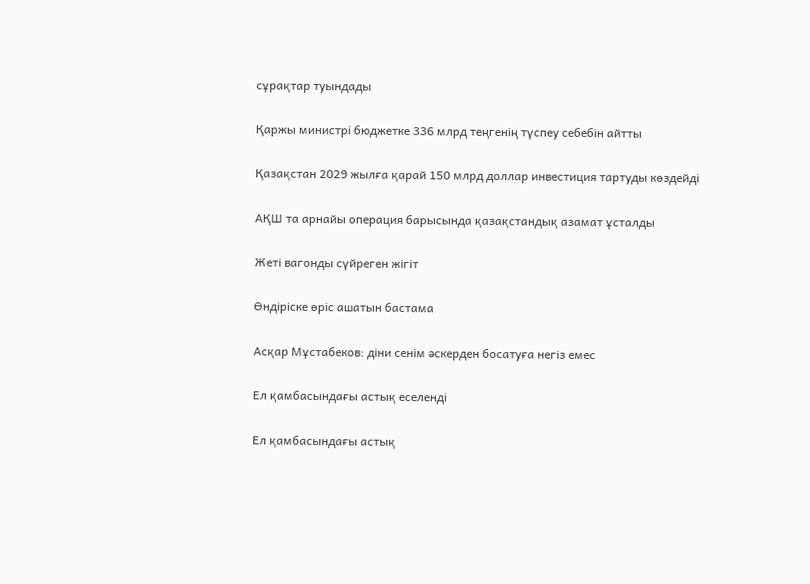сұрақтар туындады

Қаржы министрі бюджетке 336 млрд теңгенің түспеу себебін айтты

Қазақстан 2029 жылға қарай 150 млрд доллар инвестиция тартуды көздейді

АҚШ та арнайы операция барысында қазақстандық азамат ұсталды

Жеті вагонды сүйреген жігіт

Өндіріске өріс ашатын бастама

Асқар Мұстабеков: діни сенім әскерден босатуға негіз емес

Ел қамбасындағы астық еселенді

Ел қамбасындағы астық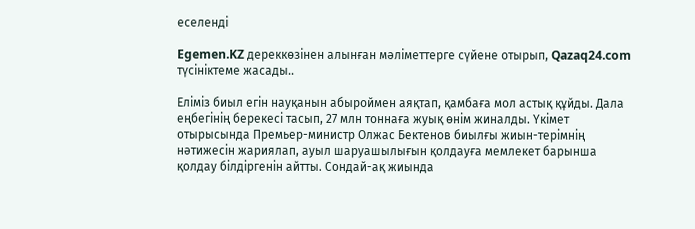еселенді

Egemen.KZ дереккөзінен алынған мәліметтерге сүйене отырып, Qazaq24.com түсініктеме жасады..

Еліміз биыл егін науқанын абыроймен аяқтап, қамбаға мол астық құйды. Дала еңбегінің берекесі тасып, 27 млн тоннаға жуық өнім жиналды. Үкімет отырысында Премьер-министр Олжас Бектенов биылғы жиын-терімнің нәтижесін жариялап, ауыл шаруашылығын қолдауға мемлекет барынша қолдау білдіргенін айтты. Сондай-ақ жиында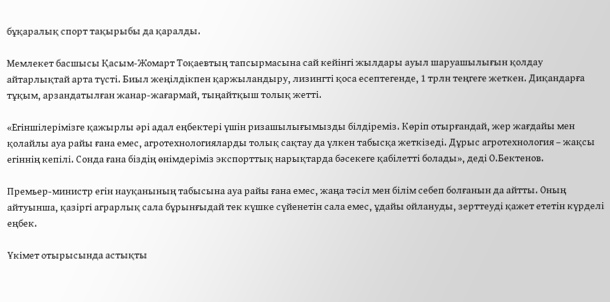бұқаралық спорт тақырыбы да қаралды.

Мемлекет басшысы Қасым-Жомарт Тоқаевтың тапсырмасына сай кейінгі жылдары ауыл шаруашылығын қолдау айтарлықтай арта түсті. Биыл жеңілдікпен қаржыландыру, лизингті қоса есептегенде, 1 трлн теңгеге жеткен. Диқандарға тұқым, арзандатылған жанар-жағармай, тыңайтқыш толық жетті.

«Егіншілерімізге қажырлы әрі адал еңбектері үшін ризашылығымызды білдіреміз. Көріп отырғандай, жер жағдайы мен қолайлы ауа райы ғана емес, агротехнологияларды толық сақтау да үлкен табысқа жеткізеді. Дұрыс агротехнология – жақсы егіннің кепілі. Сонда ғана біздің өнімдеріміз экспорттық нарықтарда бәсекеге қабілетті болады», деді О.Бектенов.

Премьер-министр егін науқанының табысына ауа райы ғана емес, жаңа тәсіл мен білім себеп болғанын да айтты. Оның айтуынша, қазіргі аграрлық сала бұрынғыдай тек күшке сүйенетін сала емес, ұдайы ойлануды, зерттеуді қажет ететін күрделі еңбек.

Үкімет отырысында астықты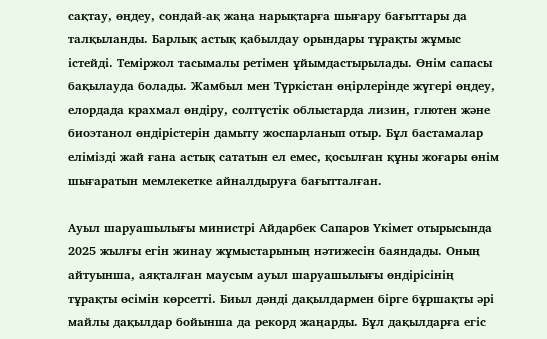сақтау, өңдеу, сондай-ақ жаңа нарықтарға шығару бағыттары да талқыланды. Барлық астық қабылдау орындары тұрақты жұмыс істейді. Теміржол тасымалы ретімен ұйымдастырылады. Өнім сапасы бақылауда болады. Жамбыл мен Түркістан өңірлерінде жүгері өңдеу, елордада крахмал өндіру, солтүстік облыстарда лизин, глютен және биоэтанол өндірістерін дамыту жоспарланып отыр. Бұл бастамалар елімізді жай ғана астық сататын ел емес, қосылған құны жоғары өнім шығаратын мемлекетке айналдыруға бағытталған.

Ауыл шаруашылығы министрі Айдарбек Сапаров Үкімет отырысында 2025 жылғы егін жинау жұмыстарының нәтижесін баяндады. Оның айтуынша, аяқталған маусым ауыл шаруашылығы өндірісінің тұрақты өсімін көрсетті. Биыл дәнді дақылдармен бірге бұршақты әрі майлы дақылдар бойынша да рекорд жаңарды. Бұл дақылдарға егіс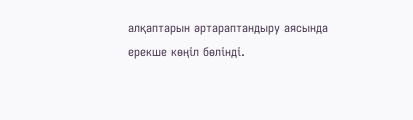алқаптарын әртараптандыру аясында ерекше көңіл бөлінді.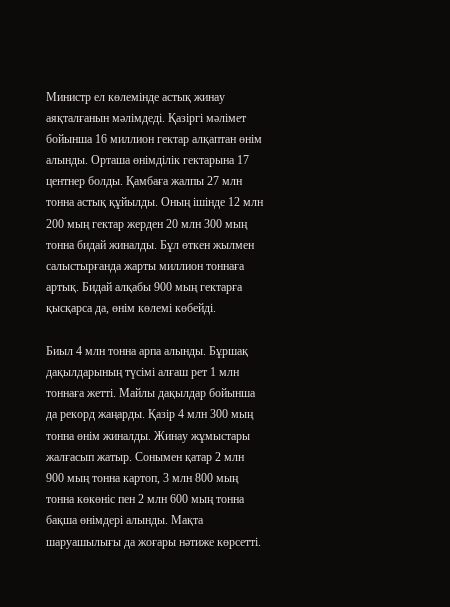Министр ел көлемінде астық жинау аяқталғанын мәлімдеді. Қазіргі мәлімет бойынша 16 миллион гектар алқаптан өнім алынды. Орташа өнімділік гектарына 17 центнер болды. Қамбаға жалпы 27 млн тонна астық құйылды. Оның ішінде 12 млн 200 мың гектар жерден 20 млн 300 мың тонна бидай жиналды. Бұл өткен жылмен салыстырғанда жарты миллион тоннаға артық. Бидай алқабы 900 мың гектарға қысқарса да, өнім көлемі көбейді.

Биыл 4 млн тонна арпа алынды. Бұршақ дақылдарының түсімі алғаш рет 1 млн тоннаға жетті. Майлы дақылдар бойынша да рекорд жаңарды. Қазір 4 млн 300 мың тонна өнім жиналды. Жинау жұмыстары жалғасып жатыр. Сонымен қатар 2 млн 900 мың тонна картоп, 3 млн 800 мың тонна көкөніс пен 2 млн 600 мың тонна бақша өнімдері алынды. Мақта шаруашылығы да жоғары нәтиже көрсетті.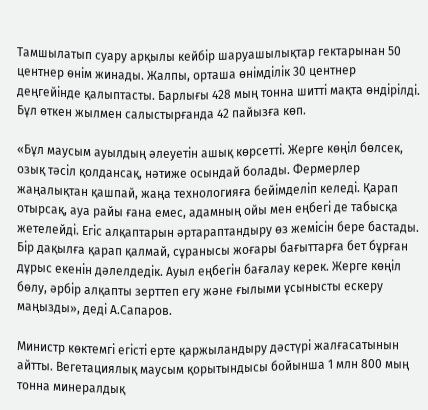Тамшылатып суару арқылы кейбір шаруашылықтар гектарынан 50 центнер өнім жинады. Жалпы, орташа өнімділік 30 центнер деңгейінде қалыптасты. Барлығы 428 мың тонна шитті мақта өндірілді. Бұл өткен жылмен салыстырғанда 42 пайызға көп.

«Бұл маусым ауылдың әлеуетін ашық көрсетті. Жерге көңіл бөлсек, озық тәсіл қолдансақ, нәтиже осындай болады. Фермерлер жаңалықтан қашпай, жаңа технологияға бейімделіп келеді. Қарап отырсақ, ауа райы ғана емес, адамның ойы мен еңбегі де табысқа жетелейді. Егіс алқаптарын әртараптандыру өз жемісін бере бастады. Бір дақылға қарап қалмай, сұранысы жоғары бағыттарға бет бұрған дұрыс екенін дәлелдедік. Ауыл еңбегін бағалау керек. Жерге көңіл бөлу, әрбір алқапты зерттеп егу және ғылыми ұсынысты ескеру маңызды», деді А.Сапаров.

Министр көктемгі егісті ерте қаржыландыру дәстүрі жалғасатынын айтты. Вегетациялық маусым қорытындысы бойынша 1 млн 800 мың тонна минералдық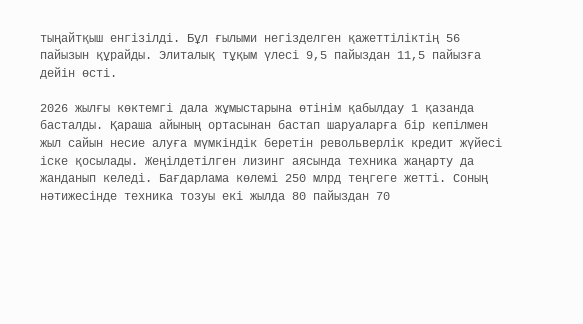тыңайтқыш енгізілді. Бұл ғылыми негізделген қажеттіліктің 56 пайызын құрайды. Элиталық тұқым үлесі 9,5 пайыздан 11,5 пайызға дейін өсті.

2026 жылғы көктемгі дала жұмыстарына өтінім қабылдау 1 қазанда басталды. Қараша айының ортасынан бастап шаруаларға бір кепілмен жыл сайын несие алуға мүмкіндік беретін револьверлік кредит жүйесі іске қосылады. Жеңілдетілген лизинг аясында техника жаңарту да жанданып келеді. Бағдарлама көлемі 250 млрд теңгеге жетті. Соның нәтижесінде техника тозуы екі жылда 80 пайыздан 70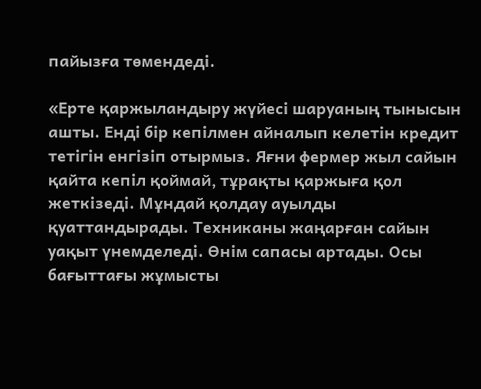пайызға төмендеді.

«Ерте қаржыландыру жүйесі шаруаның тынысын ашты. Енді бір кепілмен айналып келетін кредит тетігін енгізіп отырмыз. Яғни фермер жыл сайын қайта кепіл қоймай, тұрақты қаржыға қол жеткізеді. Мұндай қолдау ауылды қуаттандырады. Техниканы жаңарған сайын уақыт үнемделеді. Өнім сапасы артады. Осы бағыттағы жұмысты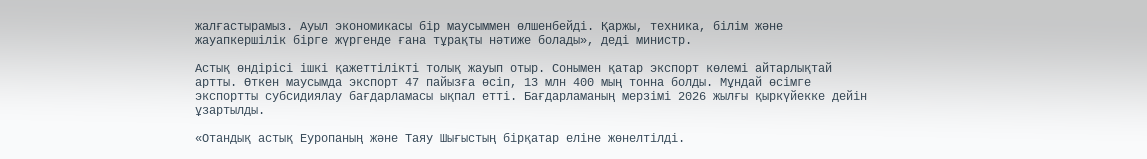жалғастырамыз. Ауыл экономикасы бір маусыммен өлшенбейді. Қаржы, техника, білім және жауапкершілік бірге жүргенде ғана тұрақты нәтиже болады», деді министр.

Астық өндірісі ішкі қажеттілікті толық жауып отыр. Сонымен қатар экспорт көлемі айтарлықтай артты. Өткен маусымда экспорт 47 пайызға өсіп, 13 млн 400 мың тонна болды. Мұндай өсімге экспортты субсидиялау бағдарламасы ықпал етті. Бағдарламаның мерзімі 2026 жылғы қыркүйекке дейін ұзартылды.

«Отандық астық Еуропаның және Таяу Шығыстың бірқатар еліне жөнелтілді.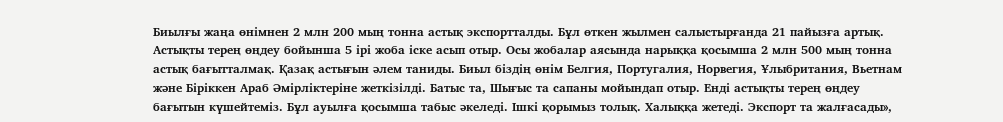Биылғы жаңа өнімнен 2 млн 200 мың тонна астық экспортталды. Бұл өткен жылмен салыстырғанда 21 пайызға артық. Астықты терең өңдеу бойынша 5 ірі жоба іске асып отыр. Осы жобалар аясында нарыққа қосымша 2 млн 500 мың тонна астық бағытталмақ. Қазақ астығын әлем таниды. Биыл біздің өнім Белгия, Португалия, Норвегия, Ұлыбритания, Вьетнам және Біріккен Араб Әмірліктеріне жеткізілді. Батыс та, Шығыс та сапаны мойындап отыр. Енді астықты терең өңдеу бағытын күшейтеміз. Бұл ауылға қосымша табыс әкеледі. Ішкі қорымыз толық. Халыққа жетеді. Экспорт та жалғасады»,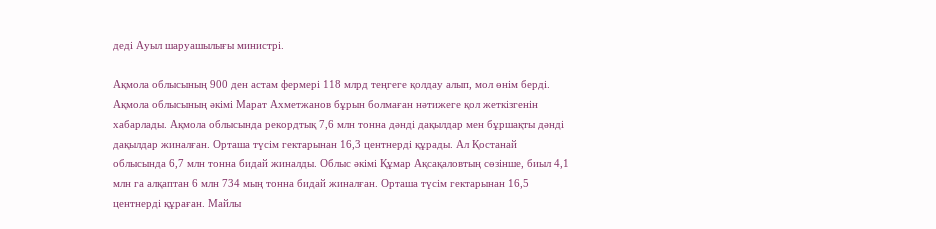деді Ауыл шаруашылығы министрі.

Ақмола облысының 900 ден астам фермері 118 млрд теңгеге қолдау алып, мол өнім берді. Ақмола облысының әкімі Марат Ахметжанов бұрын болмаған нәтижеге қол жеткізгенін хабарлады. Ақмола облысында рекордтық 7,6 млн тонна дәнді дақылдар мен бұршақты дәнді дақылдар жиналған. Орташа түсім гектарынан 16,3 центнерді құрады. Ал Қостанай облысында 6,7 млн тонна бидай жиналды. Облыс әкімі Құмар Ақсақаловтың сөзінше, биыл 4,1 млн га алқаптан 6 млн 734 мың тонна бидай жиналған. Орташа түсім гектарынан 16,5 центнерді құраған. Майлы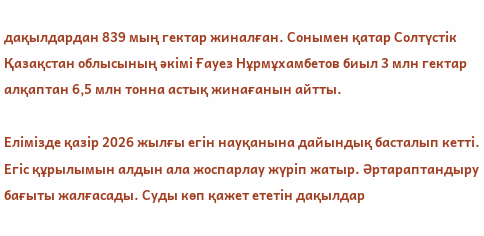дақылдардан 839 мың гектар жиналған. Сонымен қатар Солтүстік Қазақстан облысының әкімі Ғауез Нұрмұхамбетов биыл 3 млн гектар алқаптан 6,5 млн тонна астық жинағанын айтты.

Елімізде қазір 2026 жылғы егін науқанына дайындық басталып кетті. Егіс құрылымын алдын ала жоспарлау жүріп жатыр. Әртараптандыру бағыты жалғасады. Суды көп қажет ететін дақылдар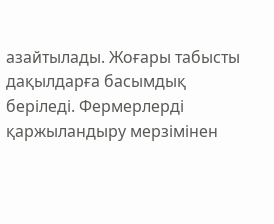азайтылады. Жоғары табысты дақылдарға басымдық беріледі. Фермерлерді қаржыландыру мерзімінен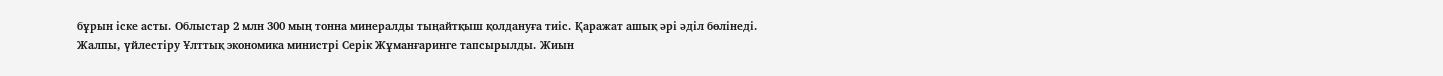бұрын іске асты. Облыстар 2 млн 300 мың тонна минералды тыңайтқыш қолдануға тиіс. Қаражат ашық әрі әділ бөлінеді. Жалпы, үйлестіру Ұлттық экономика министрі Серік Жұманғаринге тапсырылды. Жиын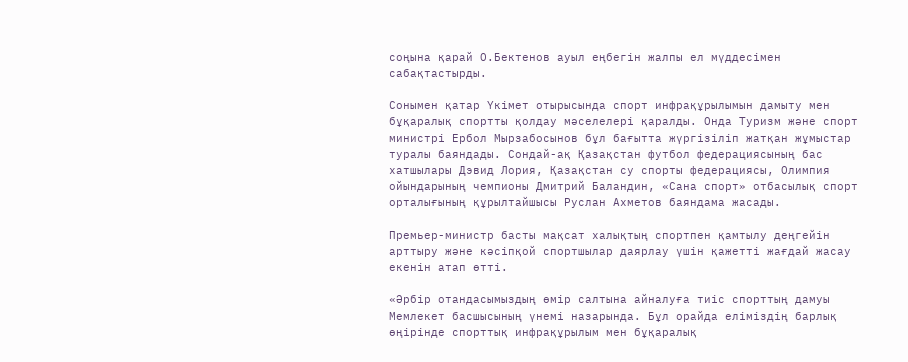соңына қарай О.Бектенов ауыл еңбегін жалпы ел мүддесімен сабақтастырды.

Сонымен қатар Үкімет отырысында спорт инфрақұрылымын дамыту мен бұқаралық спортты қолдау мәселелері қаралды. Онда Туризм және спорт министрі Ербол Мырзабосынов бұл бағытта жүргізіліп жатқан жұмыстар туралы баяндады. Сондай-ақ Қазақстан футбол федерациясының бас хатшылары Дэвид Лория, Қазақстан су спорты федерациясы, Олимпия ойындарының чемпионы Дмитрий Баландин, «Сана спорт» отбасылық спорт орталығының құрылтайшысы Руслан Ахметов баяндама жасады.

Премьер-министр басты мақсат халықтың спортпен қамтылу деңгейін арттыру және кәсіпқой спортшылар даярлау үшін қажетті жағдай жасау екенін атап өтті.

«Әрбір отандасымыздың өмір салтына айналуға тиіс спорттың дамуы Мемлекет басшысының үнемі назарында. Бұл орайда еліміздің барлық өңірінде спорттық инфрақұрылым мен бұқаралық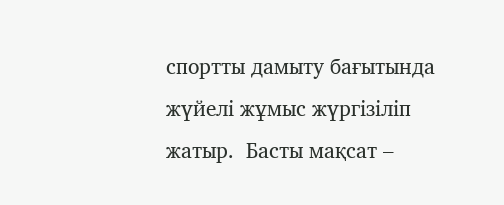спортты дамыту бағытында жүйелі жұмыс жүргізіліп жатыр.  Басты мақсат –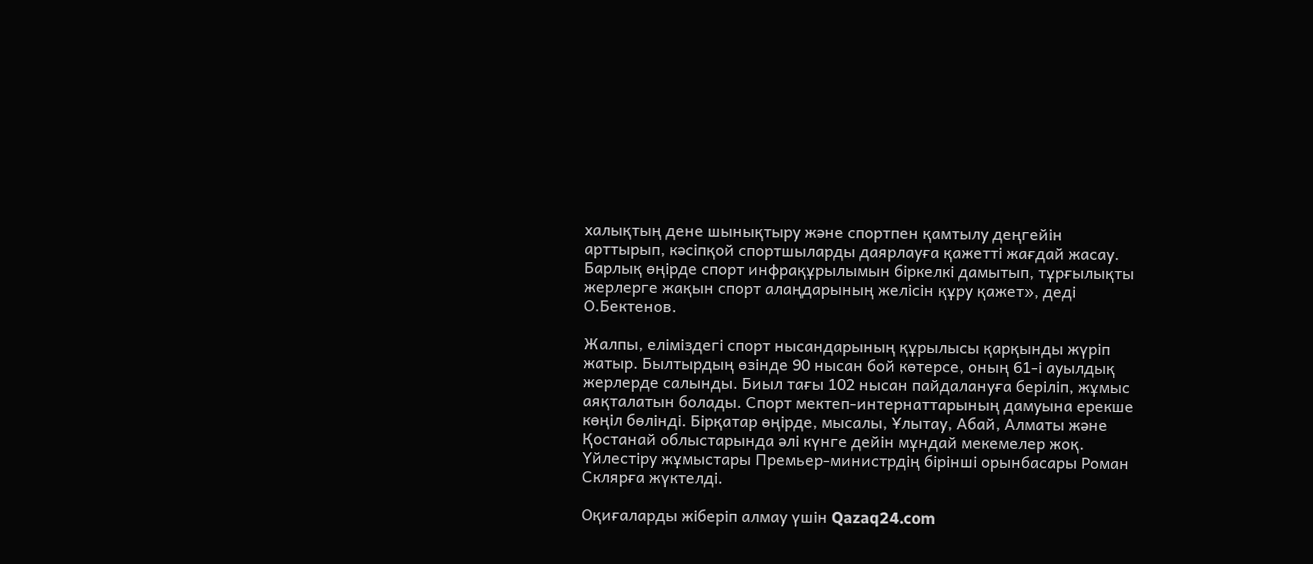халықтың дене шынықтыру және спортпен қамтылу деңгейін арттырып, кәсіпқой спортшыларды даярлауға қажетті жағдай жасау. Барлық өңірде спорт инфрақұрылымын біркелкі дамытып, тұрғылықты жерлерге жақын спорт алаңдарының желісін құру қажет», деді О.Бектенов.

Жалпы, еліміздегі спорт нысандарының құрылысы қарқынды жүріп жатыр. Былтырдың өзінде 90 нысан бой көтерсе, оның 61-і ауылдық жерлерде салынды. Биыл тағы 102 нысан пайдалануға беріліп, жұмыс аяқталатын болады. Спорт мектеп-интернаттарының дамуына ерекше көңіл бөлінді. Бірқатар өңірде, мысалы, Ұлытау, Абай, Алматы және Қостанай облыстарында әлі күнге дейін мұндай мекемелер жоқ. Үйлестіру жұмыстары Премьер-министрдің бірінші орынбасары Роман Склярға жүктелді.

Оқиғаларды жіберіп алмау үшін Qazaq24.com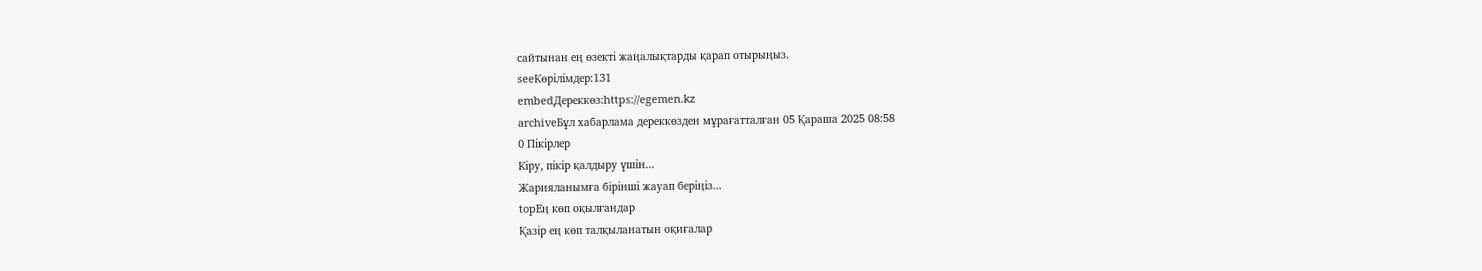сайтынан ең өзекті жаңалықтарды қарап отырыңыз.
seeКөрілімдер:131
embedДереккөз:https://egemen.kz
archiveБұл хабарлама дереккөзден мұрағатталған 05 Қараша 2025 08:58
0 Пікірлер
Кіру, пікір қалдыру үшін...
Жарияланымға бірінші жауап беріңіз...
topЕң көп оқылғандар
Қазір ең көп талқыланатын оқиғалар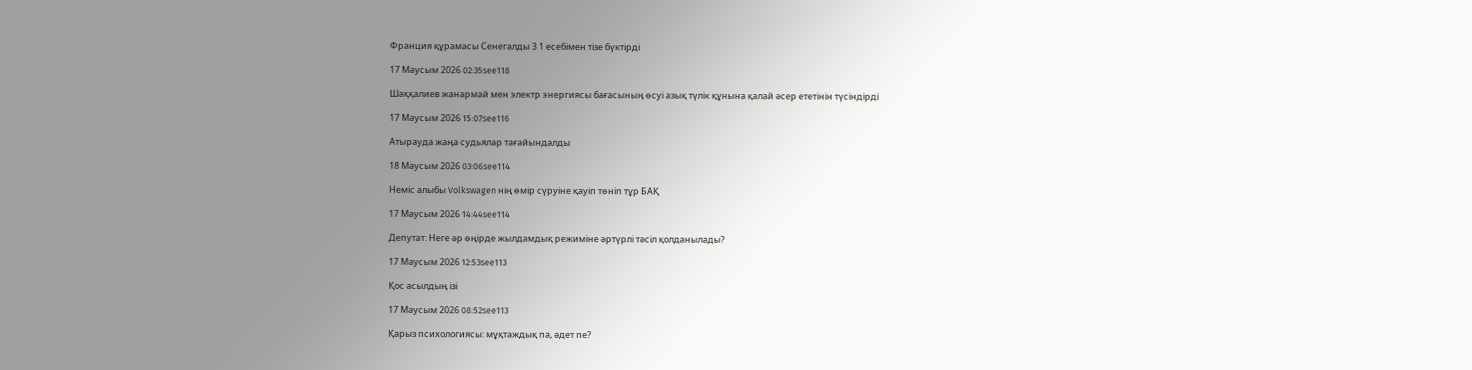Франция құрамасы Сенегалды 3 1 есебімен тізе бүктірді

17 Маусым 2026 02:35see118

Шаққалиев жанармай мен электр энергиясы бағасының өсуі азық түлік құнына қалай әсер ететінін түсіндірді

17 Маусым 2026 15:07see116

Атырауда жаңа судьялар тағайындалды

18 Маусым 2026 03:06see114

Неміс алыбы Volkswagen нің өмір сүруіне қауіп төніп тұр БАҚ

17 Маусым 2026 14:44see114

Депутат: Неге әр өңірде жылдамдық режиміне әртүрлі тәсіл қолданылады?

17 Маусым 2026 12:53see113

Қос асылдың ізі

17 Маусым 2026 08:52see113

Қарыз психологиясы: мұқтаждық па, әдет пе?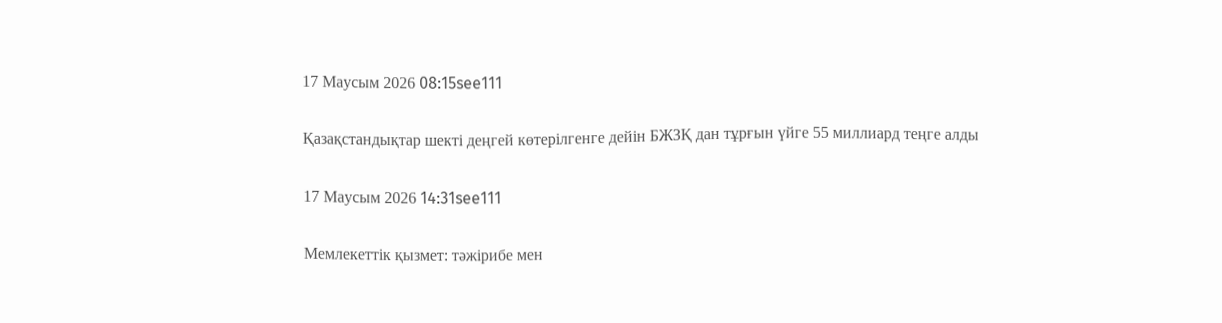17 Маусым 2026 08:15see111

Қазақстандықтар шекті деңгей көтерілгенге дейін БЖЗҚ дан тұрғын үйге 55 миллиард теңге алды

17 Маусым 2026 14:31see111

Мемлекеттік қызмет: тәжірибе мен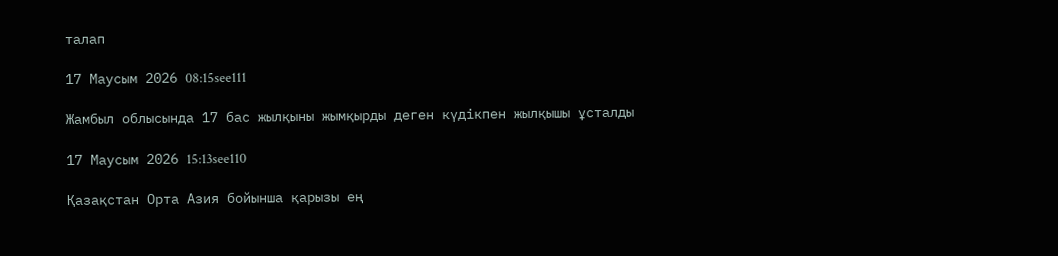талап

17 Маусым 2026 08:15see111

Жамбыл облысында 17 бас жылқыны жымқырды деген күдікпен жылқышы ұсталды

17 Маусым 2026 15:13see110

Қазақстан Орта Азия бойынша қарызы ең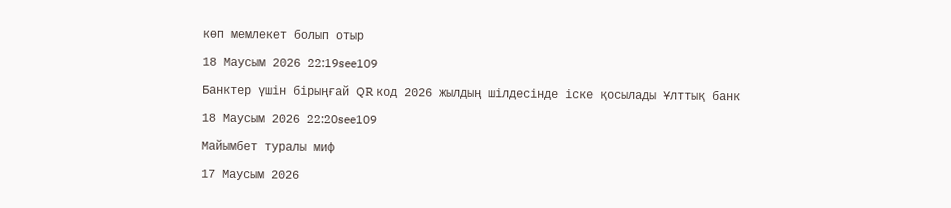көп мемлекет болып отыр

18 Маусым 2026 22:19see109

Банктер үшін бірыңғай QR код 2026 жылдың шілдесінде іске қосылады Ұлттық банк

18 Маусым 2026 22:20see109

Майымбет туралы миф

17 Маусым 2026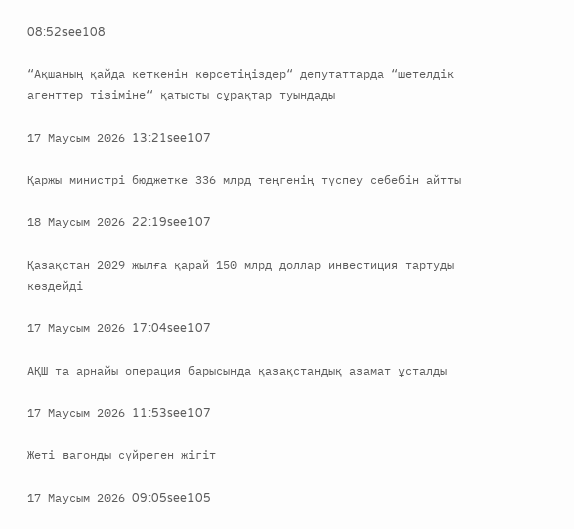08:52see108

“Ақшаның қайда кеткенін көрсетіңіздер“ депутаттарда “шетелдік агенттер тізіміне“ қатысты сұрақтар туындады

17 Маусым 2026 13:21see107

Қаржы министрі бюджетке 336 млрд теңгенің түспеу себебін айтты

18 Маусым 2026 22:19see107

Қазақстан 2029 жылға қарай 150 млрд доллар инвестиция тартуды көздейді

17 Маусым 2026 17:04see107

АҚШ та арнайы операция барысында қазақстандық азамат ұсталды

17 Маусым 2026 11:53see107

Жеті вагонды сүйреген жігіт

17 Маусым 2026 09:05see105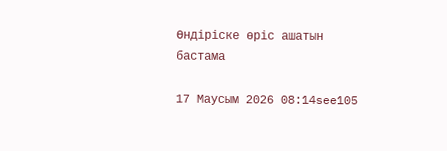Өндіріске өріс ашатын бастама

17 Маусым 2026 08:14see105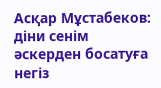Асқар Мұстабеков: діни сенім әскерден босатуға негіз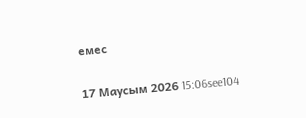емес

17 Маусым 2026 15:06see104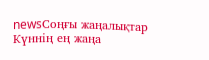newsСоңғы жаңалықтар
Күннің ең жаңа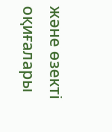және өзекті оқиғалары